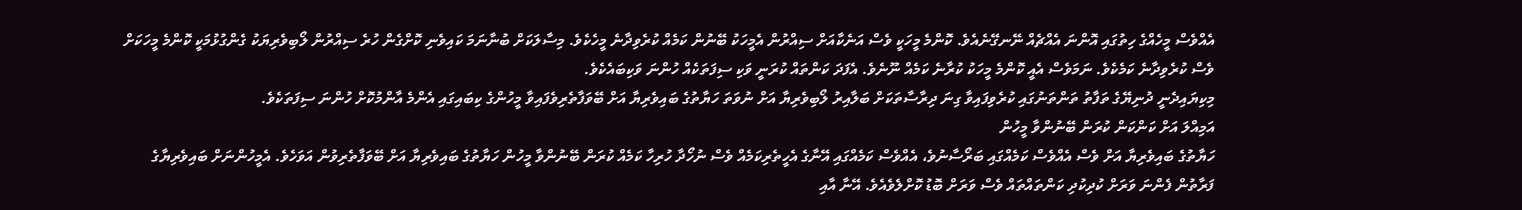އެއްވެސް މީހެއްގެ ހިތުގައި އޮންނަ އެއްޗެއް ނޭނގޭނެއެވެ. ކޮންމެ މީހަކީ ވެސް އަނެކާއަށް ސިއްރުން އެމީހަކު ބޭނުން ކަމެއް ކުރެވިދާނެ މީހެކެވެ. މިސާލަކަށް ބުނާނަމަ ކައިވެނި ކޮށްގެން ހުރެ ސިއްރުން ލޯބިވެރިޔަކު ގެންގުޅުމަކީ ކޮންމެ މީހަކަށް ވެސް ކުރެވިދާނެ ކަމެކެވެ. ނަމަވެސް އެއީ ކޮންމެ މީހަކު ކުރާނެ ކަމެއް ނޫނެވެ. އެފަދަ ކަންތައް ކުރަނީ ވަކި ސިފަތަކެއް ހުންނަ ވަކިބައެކެވެ.
މިކިޔައިދެނީ ދުނިޔޭގެ ތަފާތު ތަންތަނުގައި ކުރެވިފައިވާ ގިނަ ދިރާސާތަކަށް ބަލާއިރު ލޯބިވެރިޔާ އަށް ނުވަތަ ހަޔާތުގެ ބައިވެރިޔާ އަށް ބޭވަފާތެރިވެފައިވާ މީހުންގެ ކިބައިގައި އެންމެ އާންމުކޮށް ހުންނަ ސިފަތަކެވެ.
އަމިއްލަ އަށް ކަންކަން ކުރަން ބޭނުންވާ މީހުން
ހަޔާތުގެ ބައިވެރިޔާ އަށް ވެސް އެއްވެސް ކަމެއްގައި ބަރޯސާނުވެ، އެއްވެސް ކަމެއްގައި އޭނާގެ އެހީތެރިކަމެއް ވެސް ނުހޯދާ ހުރިހާ ކަމެއް ކުރަން ބޭނުންވާ މީހުން ހަޔާތުގެ ބައިވެރިޔާ އަށް ބޭވަފާތެރިވުން އަވަހެވެ. އެމީހުންނަށް ބައިވެރިޔާގެ ފަރާތުން ފެންނަ ވަރަށް ކުދިކުދި ކަންތައްތައް ވެސް ވަރަށް ބޮޑު ކޮށްލެވެއެވެ. އޭނާ އާއި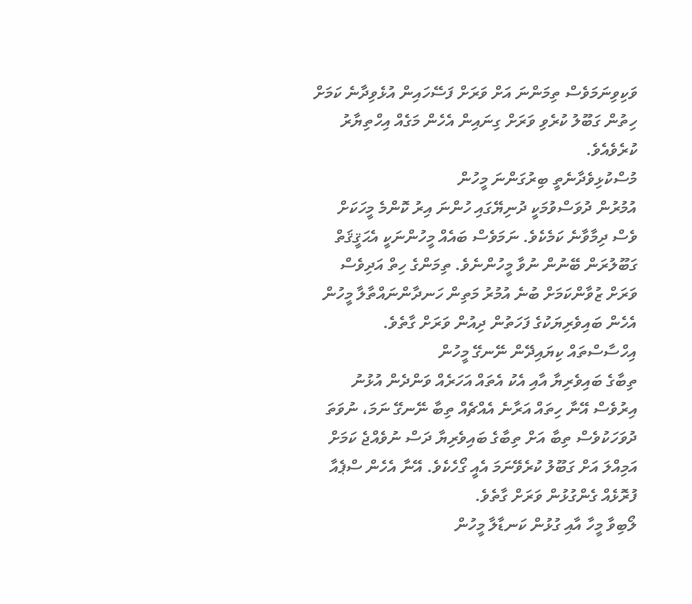ވަކިވިނަމަވެސް ތިމަންނަ އަށް ވަރަށް ފަސޭހައިން އުޅެވިދާނެ ކަމަށް ހިތުން ގަބޫލު ކުރެވި ވަރަށް ގިނައިން އެހެން މަގެއް އިހްތިޔާރު ކުރެވެއެވެ.
މުސްކުޅިވެދާނެތީ ބިރުގަންނަ މީހުން
އުމުރުން ދުވަސްވުމަކީ ދުނިޔޭގައި ހުންނަ އިރު ކޮންމެ މީހަކަށް ވެސް ދިމާވާނެ ކަމެކެވެ. ނަމަވެސް ބައެއް މީހުންނަކީ އެޙަޤީޤަތް ގަބޫލުރަން ބޭނުން ނުވާ މީހުންނެވެ. ތިމަންގެ ހިތް އަދިވެސް ވަރަށް ޒުވާންކަމަށް ބުނެ އުމުރު މަތިން ހަނދާންނައްތާލާ މީހުން އެހެން ބައިވެރިޔަކުގެ ފަހަތުން ދިއުން ވަރަށް ގާތެވެ.
އިހްސާސްތައް ކިޔައިދޭން ނޭނގޭ މީހުން
ތިބާގެ ބައިވެރިޔާ އާއި އެކު އެތައް އަހަރެއް ވަންދެން އުޅުނު އިރުވެސް އޭނާ ހިތައް އަރާނެ އެއްޗެއް ތިބާ ނޭނގޭ ނަމަ، ނުވަތަ ދުވަހަކުވެސް ތިބާ އަށް ތިބާގެ ބައިވެރިޔާ ދަސް ނުވެއްޖެ ކަމަށް އަމިއްލަ އަށް ގަބޫލު ކުރެވޭނަމަ އެއީ ގޯހެކެވެ. އޭނާ އެހެން ސްޕެއާ ފުރޮޅެއް ގެންގުޅުން ވަރަށް ގާތެވެ.
ލޯބިވާ މީހާ އާއި ގުޅުން ކަނޑާލާ މީހުން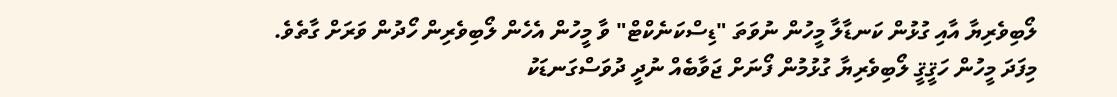ލޯބިވެރިޔާ އާއި ގުޅުން ކަނޑާލާ މީހުން ނުވަތަ "ޑިސްކަނެކްޓް" ވާ މީހުން އެހެން ލޯބިވެރިން ހޯދުން ވަރަށް ގާތެވެ. މިފަދަ މީހުން ހަޤީޤީ ލޯބިވެރިޔާ ގުޅުމުން ފޯނަށް ޖަވާބެއް ނުދީ ދުވަސްގަނޑަކު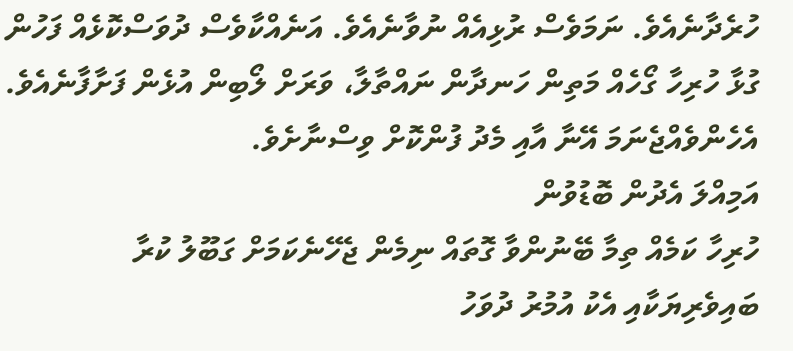ހުރެދާނެއެވެ. ނަމަވެސް ރުޅިއެއް ނުވާނެއެވެ. އަނެއްކާވެސް ދުވަސްކޮޅެއް ފަހުން ގުޅާ ހުރިހާ ގޯހެއް މަތިން ހަނދާން ނައްތާލާ، ވަރަށް ލޯބިން އުޅެން ފަށާފާނެއެވެ. އެހެންވެއްޖެނަމަ އޭނާ އާއި މެދު ފުންކޮށް ވިސްނާށެވެ.
އަމިއްލަ އެދުން ބޮޑުވުން
ހުރިހާ ކަމެއް ތިމާ ބޭނުންވާ ގޮތައް ނިމެން ޖެހޭނެކަމަށް ގަބޫލު ކުރާ ބައިވެރިޔަކާއި އެކު އުމުރު ދުވަހު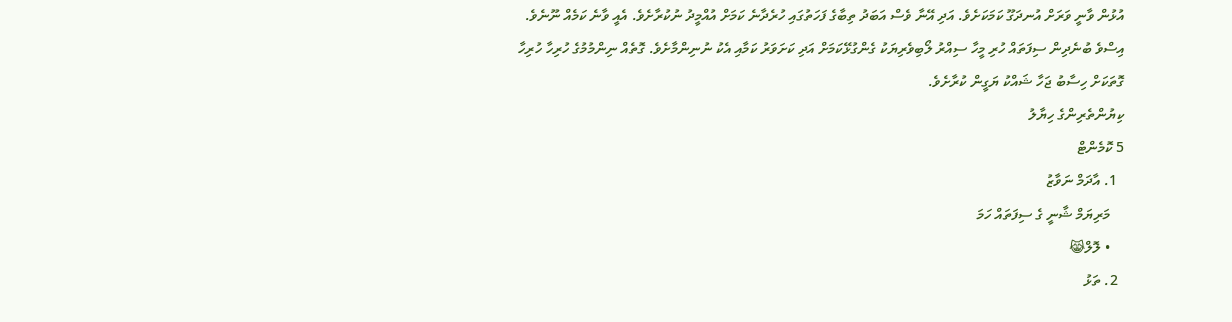އުޅުން ވާނީ ވަރަށް އުނދަގޫ ކަމަކަށެވެ. އަދި އޭނާ ވެސް އަބަދު ތިބާގެ ފަހަތުގައި ހުރެދާނެ ކަމަށް އުއްމީދު ނުކުރާށެވެ. އެއީ ވާނެ ކަމެއް ނޫނެވެ.
އިސްވެ ބުނެދިން ސިފަތައް ހުރި މީހާ ސިއްރު ލޯބިވެރިޔަކު ގެންގުޅޭކަމަށް އަދި ކަށަވަރު ކަމާއި އެކު ނުނިންމާށެވެ. ގޮތެއް ނިންމުމުގެ ހުރިހާ ހުރިހާ ގޮތަކަށް ހިސާބު ޖަހާ ޝައްކު ޔަގީން ކުރާށެވެ.
ކިޔުންތެރިންގެ ހިޔާލު
5 ކޮމެންޓް
  1. އާދަމް ނަވާޒު
    މަރިޔަމް ޝާނީ ގެ ސިފަތައް ހަމަ
    • ލޮލް😹
  2. ތަޅު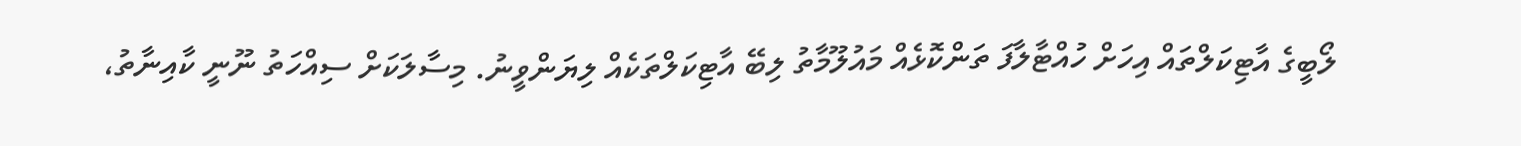ލޯބީގެ އާޓިކަލްތައް އިހަށް ހުއްޓާލާފަ ތަންކޮޅެއް މައުލޫމާތު ލިބޭ އާޓިކަލްތަކެއް ލިޔަންވީނު. މިސާލަކަށް ސިއްހަތު ނޫނީ ކާއިނާތު،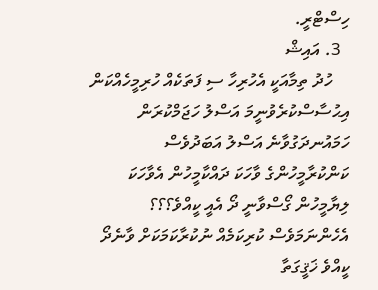ހިސްޓްރީ.
  3. އައިޝް
    ހުދު ތިމާއަކީ އެހުރިހާ ސި ފަތަކެއް ހުރިމީހެއްކަން އިޙުސާސްކުރެވުނީމަ އަސްލު ހަޖަމްކުރަން ހަމައުނދަގުވާނެ އަސްލު އަބަދުވެސް ކަންކުރާމީހުންގެ ވާހަކަ ދައްކާމީހުން އެވާހަކަ ލިޔާމީހުން ގޯސްވާނީ ދޯ އެއީ ކީއްވެ؟؟؟ އެހެންނަމަވެސް ކުރިކަމެއް ނުކުރާކަމަކަށް ވާނެދޯ ކީއްވެ ޚަޤީގަތާ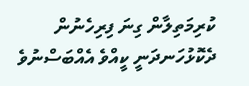ކުރިމަތިލާން ގިނަ ފިރިހެނުން ދެކޮޅުހަނދަނީ ކީއްވެ އެއްބަސްނުވެ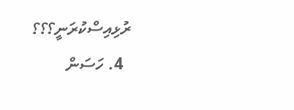ރުޅިއިސްކުރަނީ؟؟؟
  4. ހަސަން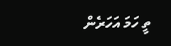ތީ ހަމަ އަހަރެން